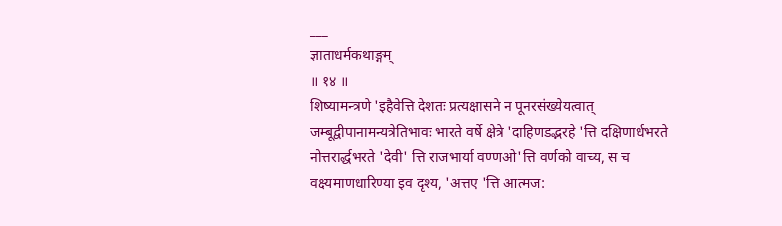___
ज्ञाताधर्मकथाङ्गम्
॥ १४ ॥
शिष्यामन्त्रणे 'इहैवेत्ति देशतः प्रत्यक्षासने न पूनरसंख्येयत्वात् जम्बूद्वीपानामन्यत्रेतिभावः भारते वर्षे क्षेत्रे 'दाहिणडद्भरहे 'त्ति दक्षिणार्धभरते नोत्तरार्द्धभरते 'देवी' त्ति राजभार्या वण्णओ'त्ति वर्णको वाच्य, स च वक्ष्यमाणधारिण्या इव दृश्य, 'अत्तए 'त्ति आत्मज: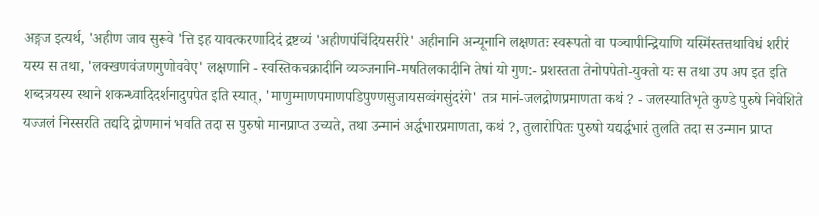अङ्गज इत्यर्थ, 'अहीण जाव सुरूवे 'त्ति इह यावत्करणादिदं द्रष्टव्यं 'अहीणपंचिंदियसरीरे' अहीनानि अन्यूनानि लक्षणतः स्वरूपतो वा पञ्चापीन्द्रियाणि यस्मिंस्तत्तथाविधं शरीरं यस्य स तथा, 'लक्खणवंजणगुणोववेए' लक्षणानि - स्वस्तिकचक्रादीनि व्यञ्जनानि-मषतिलकादीनि तेषां यो गुण:- प्रशस्तता तेनोपपेतो-युक्तो यः स तथा उप अप इत इति शब्दत्रयस्य स्थाने शकन्ध्वादिदर्शनादुपपेत इति स्यात्, 'माणुम्माणपमाणपडिपुण्णसुजायसव्वंगसुंदरंगे' तत्र मानं-जलद्रोणप्रमाणता कथं ? - जलस्यातिभृते कुण्डे पुरुषे निवेशिते यज्जलं निस्सरति तद्यदि द्रोणमानं भवति तदा स पुरुषो मानप्राप्त उच्यते, तथा उन्मानं अर्द्धभारप्रमाणता, कथं ?, तुलारोपितः पुरुषो यद्यर्द्धभारं तुलति तदा स उन्मान प्राप्त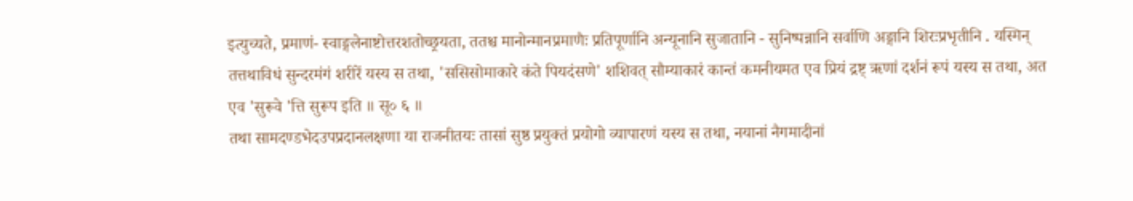इत्युच्यते, प्रमाणं- स्वाङ्गलेनाष्टोत्तरशतोच्छ्रयता, ततश्च मानोन्मानप्रमाणैः प्रतिपूर्णानि अन्यूनानि सुजातानि - सुनिष्पन्नानि सर्वाणि अङ्गानि शिरःप्रभृतीनि . यस्मिन् तत्तथाविधं सुन्दरमंगं शरीरें यस्य स तथा, 'ससिसोमाकारे कंते पियदंसणे' शशिवत् सौम्याकारं कान्तं कमनीयमत एव प्रियं द्रष्ट् ऋणां दर्शनं रूपं यस्य स तथा, अत एव 'सुरूवे 'त्ति सुरूप इति ॥ सू० ६ ॥
तथा सामदण्डभेदउपप्रदानलक्षणा या राजनीतयः तासां सुष्ठ प्रयुक्तं प्रयोगो व्यापारणं यस्य स तथा, नयानां नैगमादीनां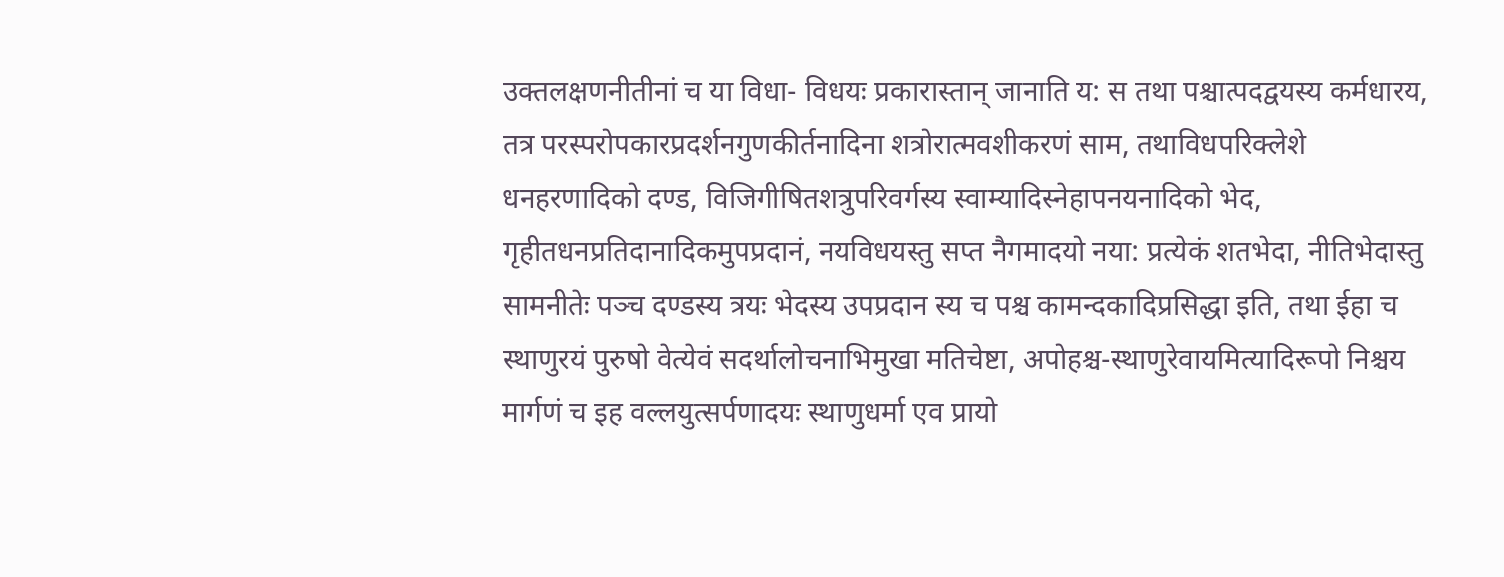उक्तलक्षणनीतीनां च या विधा- विधयः प्रकारास्तान् जानाति य: स तथा पश्चात्पदद्वयस्य कर्मधारय, तत्र परस्परोपकारप्रदर्शनगुणकीर्तनादिना शत्रोरात्मवशीकरणं साम, तथाविधपरिक्लेशे धनहरणादिको दण्ड, विजिगीषितशत्रुपरिवर्गस्य स्वाम्यादिस्नेहापनयनादिको भेद, गृहीतधनप्रतिदानादिकमुपप्रदानं, नयविधयस्तु सप्त नैगमादयो नया: प्रत्येकं शतभेदा, नीतिभेदास्तु सामनीतेः पञ्च दण्डस्य त्रयः भेदस्य उपप्रदान स्य च पश्च कामन्दकादिप्रसिद्धा इति, तथा ईहा च स्थाणुरयं पुरुषो वेत्येवं सदर्थालोचनाभिमुखा मतिचेष्टा, अपोहश्च-स्थाणुरेवायमित्यादिरूपो निश्चय मार्गणं च इह वल्लयुत्सर्पणादयः स्थाणुधर्मा एव प्रायो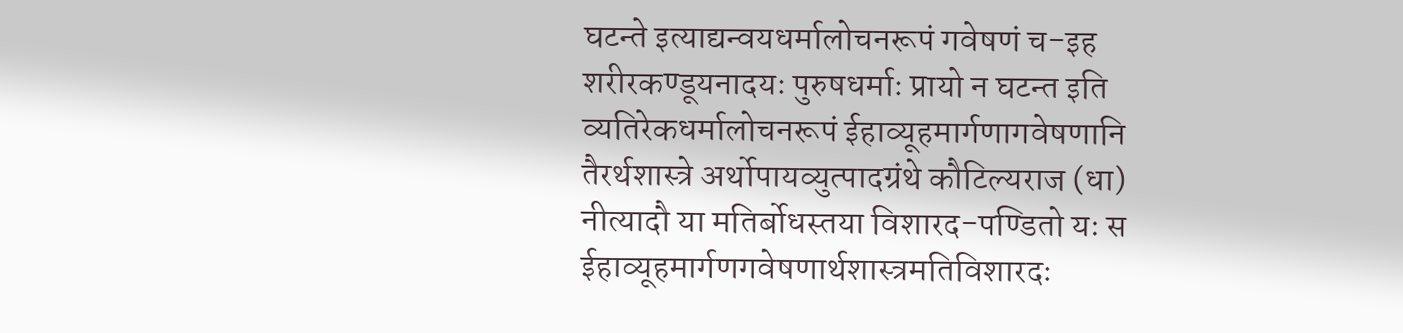घटन्ते इत्याद्यन्वयधर्मालोचनरूपं गवेषणं च-इह शरीरकण्डूयनादयः पुरुषधर्माः प्रायो न घटन्त इति व्यतिरेकधर्मालोचनरूपं ईहाव्यूहमार्गणागवेषणानि तैरर्थशास्त्रे अर्थोपायव्युत्पादग्रंथे कौटिल्यराज (धा) नीत्यादौ या मतिर्बोधस्तया विशारद-पण्डितो यः स ईहाव्यूहमार्गणगवेषणार्थशास्त्रमतिविशारदः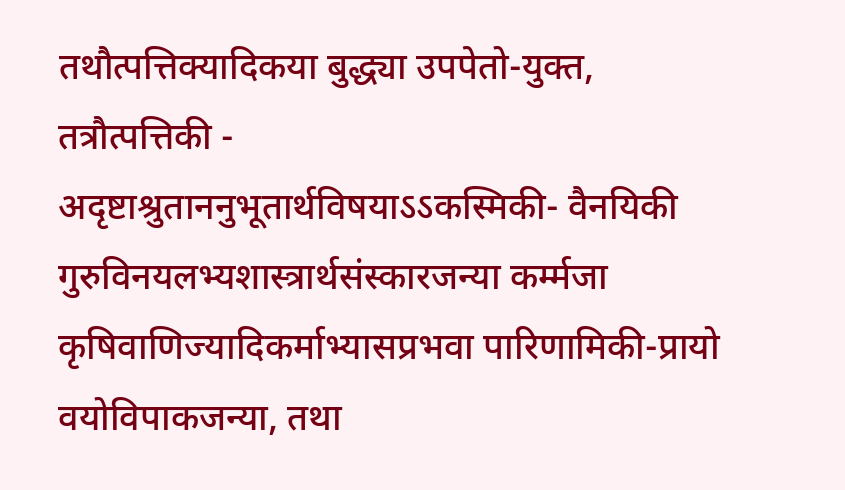तथौत्पत्तिक्यादिकया बुद्ध्या उपपेतो-युक्त, तत्रौत्पत्तिकी - अदृष्टाश्रुताननुभूतार्थविषयाऽऽकस्मिकी- वैनयिकी गुरुविनयलभ्यशास्त्रार्थसंस्कारजन्या कर्म्मजा कृषिवाणिज्यादिकर्माभ्यासप्रभवा पारिणामिकी-प्रायो वयोविपाकजन्या, तथा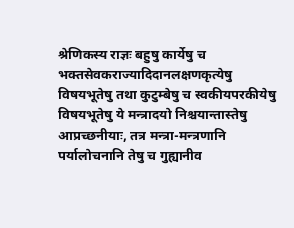श्रेणिकस्य राज्ञः बहुषु कार्येषु च भक्तसेवकराज्यादिदानलक्षणकृत्येषु विषयभूतेषु तथा कुटुम्बेषु च स्वकीयपरकीयेषु विषयभूतेषु ये मन्त्रादयो निश्चयान्तास्तेषु आप्रच्छनीयाः, तत्र मन्त्रा-मन्त्रणानि पर्यालोचनानि तेषु च गुह्यानीव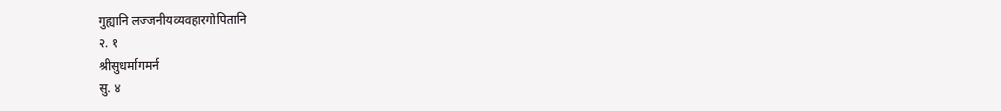गुह्यानि लज्जनीयव्यवहारगोपितानि
२. १
श्रीसुधर्मागमर्न
सु. ४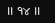।। १४ ।।